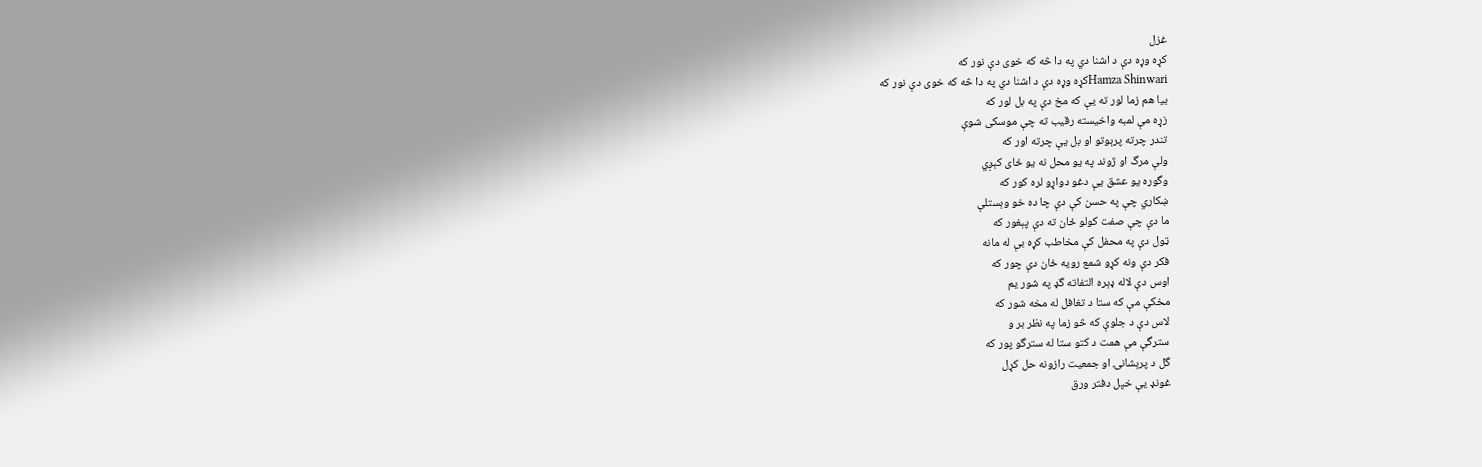غزل
کړه وړه دې د اشنا دي په دا څه که خوی دې نور که
Hamza Shinwariکړه وړه دې د اشنا دي په دا څه که خوی دې نور که
بيا هم زما لور ته يې که مخ دې په بل لور که
زړه مې لمبه واخيسته رقيب ته چې موسکی شوې
تندر چرته پرېوتو او بل يې چرته اور که
ولې مرگ او ژوند په يو محل نه يو ځای کېږي
وگوره يو عشق يې دغو دواړو لره کور که
ښکاري چې په حسن کې دې چا ده خو وېستلې
ما دې چې صفت کولو ځان ته دې پېغور که
ټول دې په محفل کې مخاطب کړه بې له مانه
فکر دې ونه کړو شمع رويه ځان دې چور که
اوس دې لاله ډېره التفاته گډ په شور يم
مخکې مې که ستا د تغافل له مخه شور که
لاس دې د جلوې که څو زما په نظر بر و
سترگې مې همت د کتو ستا له سترگو پور که
گل د پرېشانۍ او جمعيت رازونه حل کړل
غونډ يې خپل دفتر ورق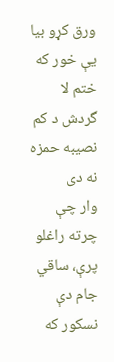ورق کړو بيا يې خور که
ختم لا گردش د کم نصيبه حمزه نه دی
وار چې چرته راغلو پرې، ساقي جام دې نسکور که